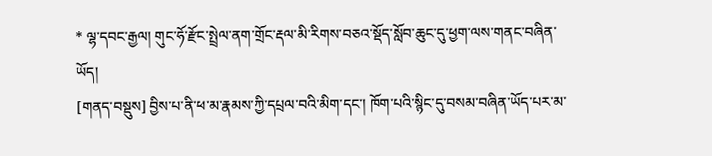* ལྷ་དབང་རྒྱལ། གུང་ཧོ་རྫོང་སྤྲེལ་ནག་གྲོང་རྡལ་མི་རིགས་བཅའ་སྡོད་སློབ་ཆུང་དུ་ཕྱག་ལས་གནང་བཞིན་ཡོད།
[གནད་བསྡུས] བྱིས་པ་ནི་ཕ་མ་རྣམས་ཀྱི་དཔྲལ་བའི་མིག་དང་། ཁོག་པའི་སྙིང་དུ་བསམ་བཞིན་ཡོད་པར་མ་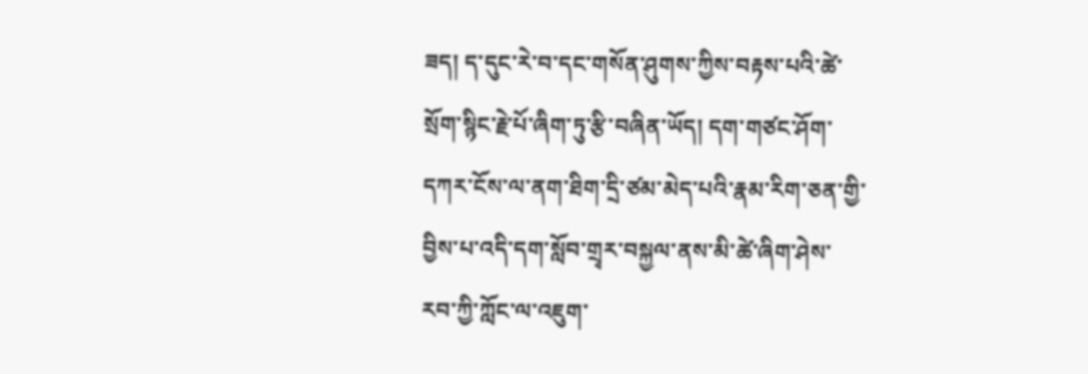ཟད། ད་དུང་རེ་བ་དང་གསོན་ཤུགས་ཀྱིས་བརྟས་པའི་ཚེ་སྲོག་སྙིང་རྗེ་པོ་ཞིག་ཏུ་རྩི་བཞིན་ཡོད། དག་གཙང་ཤོག་དཀར་ངོས་ལ་ནག་ཐིག་དྲི་ཙམ་མེད་པའི་རྣམ་རིག་ཅན་གྱི་བྱིས་པ་འདི་དག་སློབ་གྲྭར་བསྐྱལ་ནས་མི་ཚེ་ཞིག་ཤེས་རབ་ཀྱི་ཀློང་ལ་འཇུག་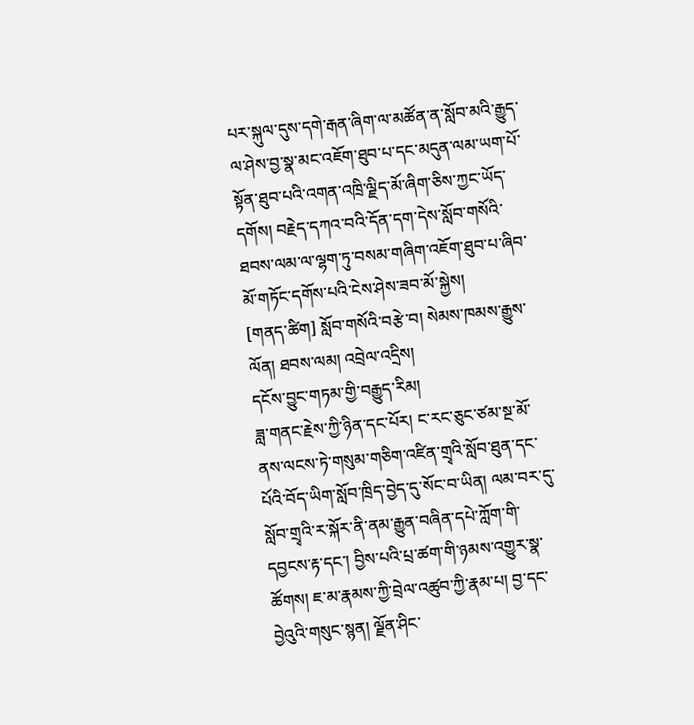པར་སྐུལ་དུས་དགེ་རྒན་ཞིག་ལ་མཚོན་ན་སློབ་མའི་རྒྱུད་ལ་ཤེས་བྱ་སྣ་མང་འཇོག་ཐུབ་པ་དང་མདུན་ལམ་ཡག་པོ་སྟོན་ཐུབ་པའི་འགན་འཁྲི་ལྗིད་མོ་ཞིག་ཅིས་ཀྱང་ཡོད་དགོས། བརྗེད་དཀའ་བའི་དོན་དག་དེས་སློབ་གསོའི་ཐབས་ལམ་ལ་ལྷག་ཏུ་བསམ་གཞིག་འཇོག་ཐུབ་པ་ཞིབ་མོ་གཏོང་དགོས་པའི་ངེས་ཤེས་ཟབ་མོ་སྐྱེས།
[གནད་ཚིག] སློབ་གསོའི་བརྩེ་བ། སེམས་ཁམས་རྒྱུས་ལོན། ཐབས་ལམ། འབྲེལ་འདྲིས།
དངོས་བྱུང་གཏམ་གྱི་བརྒྱུད་རིམ།
ཟླ་གནང་རྗེས་ཀྱི་ཉིན་དང་པོར། ང་རང་ཅུང་ཙམ་སྔ་མོ་ནས་ལངས་ཏེ་གསུམ་གཅིག་འཛིན་གྲྭའི་སློབ་ཐུན་དང་པོའི་བོད་ཡིག་སློབ་ཁྲིད་བྱེད་དུ་སོང་བ་ཡིན། ལམ་བར་དུ་སློབ་གྲྭའི་ར་སྐོར་ནི་ནམ་རྒྱུན་བཞིན་དཔེ་ཀློག་གི་དབྱངས་རྟ་དང་། བྱིས་པའི་པྲ་ཚག་གི་ཉམས་འགྱུར་སྣ་ཚོགས། ཇ་མ་རྣམས་ཀྱི་བྲེལ་འཚུབ་ཀྱི་རྣམ་པ། བྱ་དང་བྱེའུའི་གསུང་སྙན། ལྗོན་ཤིང་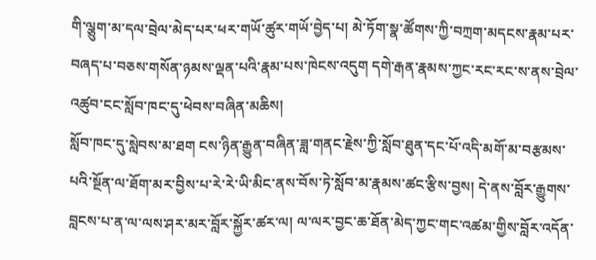གི་ལྕུག་མ་དལ་བྲེལ་མེད་པར་ཕར་གཡོ་ཚུར་གཡོ་བྱེད་པ། མེ་ཏོག་སྣ་ཚོགས་ཀྱི་བཀྲག་མདངས་རྣམ་པར་བཞད་པ་བཅས་གསོན་ཉམས་ལྡན་པའི་རྣམ་པས་ཁེངས་འདུག དགེ་རྒན་རྣམས་ཀྱང་རང་རང་ས་ནས་བྲེལ་འཚུབ་ངང་སློབ་ཁང་དུ་ཕེབས་བཞིན་མཆིས།
སློབ་ཁང་དུ་སླེབས་མ་ཐག ངས་ཉིན་རྒྱུན་བཞིན་ཟླ་གནང་རྗེས་ཀྱི་སློབ་ཐུན་དང་པོ་འདི་མགོ་མ་བརྩམས་པའི་སྔོན་ལ་ཐོག་མར་བྱིས་པ་རེ་རེ་ཡི་མིང་ནས་བོས་ཏེ་སློབ་མ་རྣམས་ཚང་རྩིས་བྱས། དེ་ནས་བློར་རྒྱུགས་བླངས་པ་ན་ལ་ལས་ཤར་མར་བློར་སྐྱོར་ཚར་ལ། ལ་ལར་བྱང་ཆ་ཐོན་མེད་ཀྱང་གང་འཚམ་གྱིས་བློར་འདོན་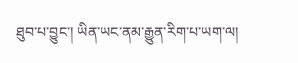ཐུབ་པ་བྱུང་། ཡིན་ཡང་ནམ་རྒྱུན་རིག་པ་ཡག་ལ།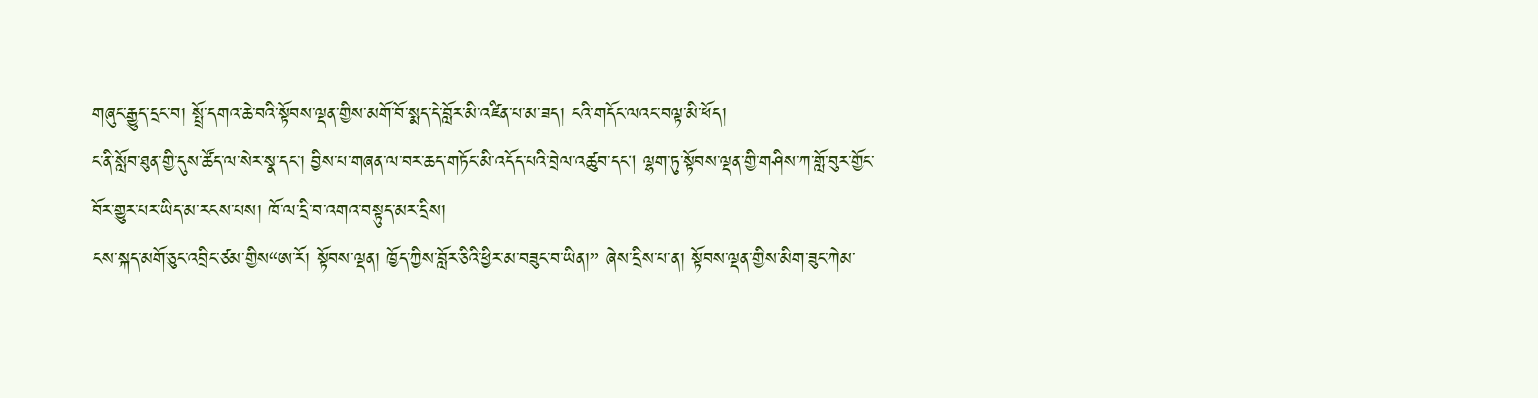གཞུང་རྒྱུད་དྲང་བ། སྤྲོ་དགའ་ཆེ་བའི་སྟོབས་ལྡན་གྱིས་མགོ་བོ་སྨད་དེ་བློར་མི་འཛིན་པ་མ་ཟད། ངའི་གདོང་ལའང་བལྟ་མི་ཕོད།
ང་ནི་སློབ་ཐུན་གྱི་དུས་ཚོད་ལ་སེར་སྣ་དང་། བྱིས་པ་གཞན་ལ་བར་ཆད་གཏོང་མི་འདོད་པའི་བྲེལ་འཚུབ་དང། ལྷག་ཏུ་སྟོབས་ལྡན་གྱི་གཤིས་ཀ་གློ་བུར་གྱོང་བོར་གྱུར་པར་ཡིད་མ་རངས་པས། ཁོ་ལ་དྲི་བ་འགའ་བསྟུད་མར་དྲིས།
ངས་སྐད་མགོ་ཅུང་འབྲིང་ཙམ་གྱིས“ཨ་རོ། སྟོབས་ལྡན། ཁྱོད་ཀྱིས་བློར་ཅིའི་ཕྱིར་མ་བཟུང་བ་ཡིན།” ཞེས་དྲིས་པ་ན། སྟོབས་ལྡན་གྱིས་མིག་ཟུང་ཀེམ་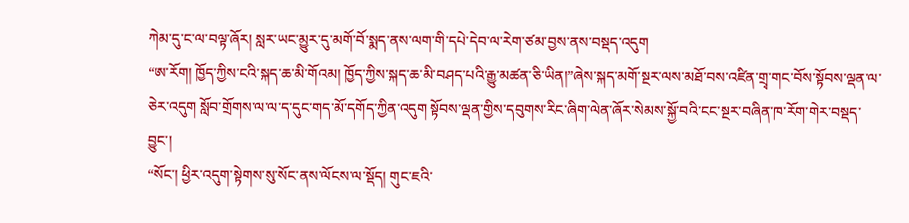ཀེམ་དུ་ང་ལ་བལྟ་ཞོར། སླར་ཡང་མྱུར་དུ་མགོ་བོ་སྨད་ནས་ལག་གི་དཔེ་དེབ་ལ་རེག་ཙམ་བྱས་ནས་བསྡད་འདུག
“ཨ་རོག། ཁྱོད་ཀྱིས་ངའི་སྐད་ཆ་མི་གོའམ། ཁྱོད་ཀྱིས་སྐད་ཆ་མི་བཤད་པའི་རྒྱུ་མཚན་ཅི་ཡིན།”ཞེས་སྐད་མགོ་སྔར་ལས་མཐོ་བས་འཛིན་གྲྭ་གང་བོས་སྟོབས་ལྡན་ལ་ཅེར་འདུག སློབ་གྲོགས་ལ་ལ་ད་དུང་གད་མོ་དགོད་ཀྱིན་འདུག སྟོབས་ལྡན་གྱིས་དབུགས་རིང་ཞིག་ལེན་ཞོར་སེམས་སྐྱོ་བའི་ངང་སྔར་བཞིན་ཁ་རོག་གེར་བསྡད་བྱུང་།
“སོང་། ཕྱིར་འདུག་སྟེགས་སུ་སོང་ནས་ལོངས་ལ་སྡོད། གུང་ཇའི་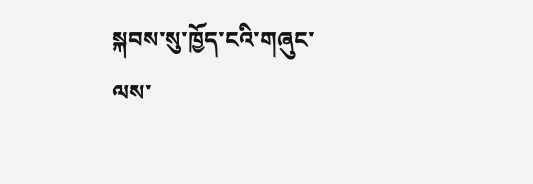སྐབས་སུ་ཁྱོད་ངའི་གཞུང་ལས་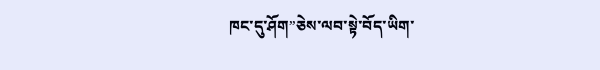ཁང་དུ་ཤོག”ཅེས་ལབ་སྟེ་བོད་ཡིག་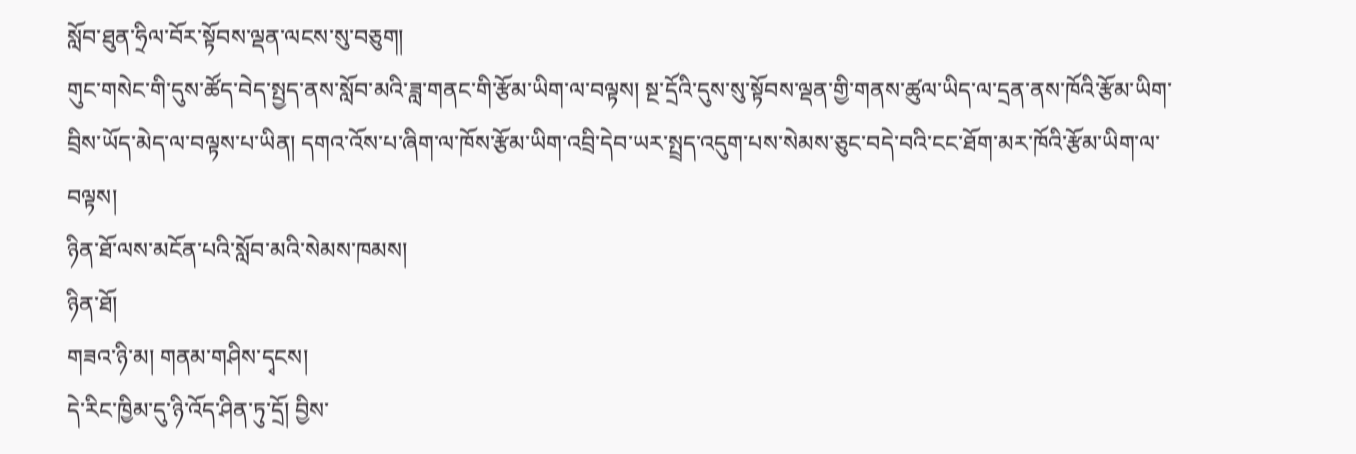སློབ་ཐུན་ཧྲིལ་བོར་སྟོབས་ལྡན་ལངས་སུ་བཅུག།
གུང་གསེང་གི་དུས་ཚོད་བེད་སྤྱད་ནས་སློབ་མའི་ཟླ་གནང་གི་རྩོམ་ཡིག་ལ་བལྟས། སྔ་དྲོའི་དུས་སུ་སྟོབས་ལྡན་གྱི་གནས་ཚུལ་ཡིད་ལ་དྲན་ནས་ཁོའི་རྩོམ་ཡིག་བྲིས་ཡོད་མེད་ལ་བལྟས་པ་ཡིན། དགའ་འོས་པ་ཞིག་ལ་ཁོས་རྩོམ་ཡིག་འབྲི་དེབ་ཡར་སྤྲད་འདུག་པས་སེམས་ཅུང་བདེ་བའི་ངང་ཐོག་མར་ཁོའི་རྩོམ་ཡིག་ལ་བལྟས།
ཉིན་ཐོ་ལས་མངོན་པའི་སློབ་མའི་སེམས་ཁམས།
ཉིན་ཐོ།
གཟའ་ཉི་མ། གནམ་གཤིས་དྭངས།
དེ་རིང་ཁྱིམ་དུ་ཉི་འོད་ཤིན་ཏུ་དྲོ། བྱིས་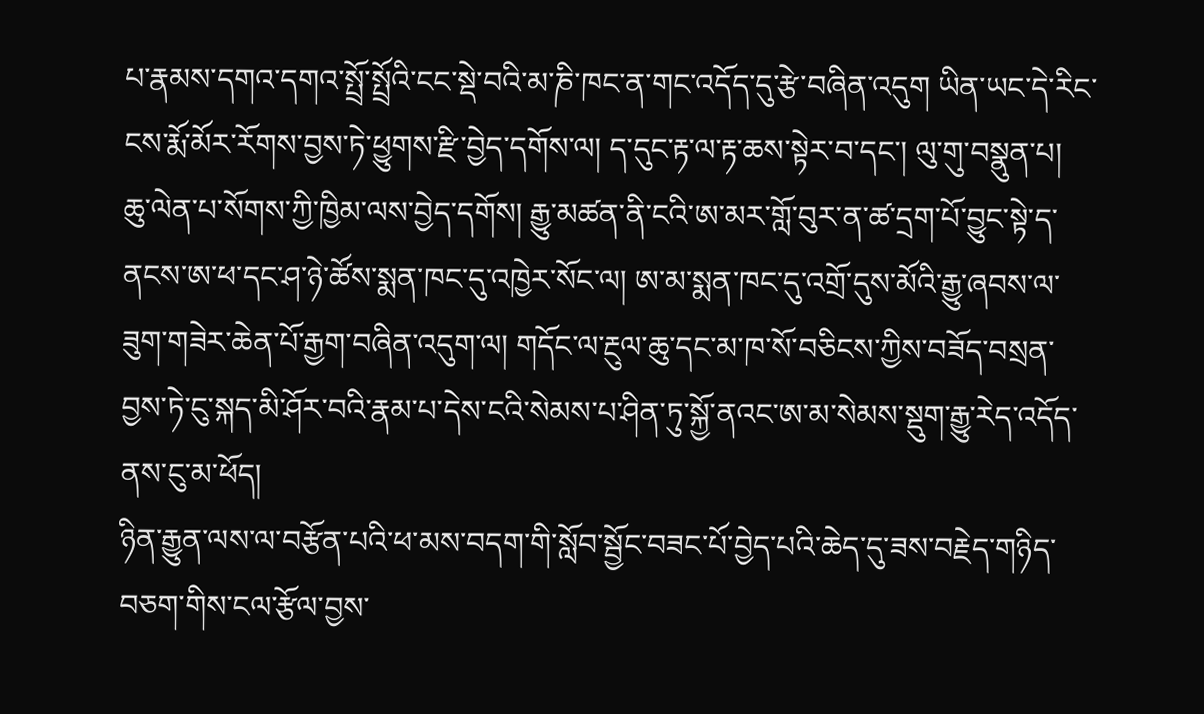པ་རྣམས་དགའ་དགའ་སྤྲོ་སྤྲོའི་ངང་སྡེ་བའི་མ་ཎི་ཁང་ན་གང་འདོད་དུ་རྩེ་བཞིན་འདུག ཡིན་ཡང་དེ་རིང་ངས་རྨོ་མོར་རོགས་བྱས་ཏེ་ཕྱུགས་རྫི་བྱེད་དགོས་ལ། ད་དུང་རྟ་ལ་རྟ་ཆས་སྟེར་བ་དང་། ལུ་གུ་བསྣུན་པ། ཆུ་ལེན་པ་སོགས་ཀྱི་ཁྱིམ་ལས་བྱེད་དགོས། རྒྱུ་མཚན་ནི་ངའི་ཨ་མར་གློ་བུར་ན་ཚ་དྲག་པོ་བྱུང་སྟེ་ད་ནངས་ཨ་ཕ་དང་ཤ་ཉེ་ཚོས་སྨན་ཁང་དུ་འཁྱེར་སོང་ལ། ཨ་མ་སྨན་ཁང་དུ་འགྲོ་དུས་མོའི་རྒྱུ་ཞབས་ལ་ཟུག་གཟེར་ཆེན་པོ་རྒྱག་བཞིན་འདུག་ལ། གདོང་ལ་རྔུལ་ཆུ་དང་མ་ཁ་སོ་བཅིངས་ཀྱིས་བཟོད་བསྲན་བྱས་ཏེ་ངུ་སྐད་མི་ཤོར་བའི་རྣམ་པ་དེས་ངའི་སེམས་པ་ཤིན་ཏུ་སྐྱོ་ནའང་ཨ་མ་སེམས་སྡུག་རྒྱུ་རེད་འདོད་ནས་ངུ་མ་ཕོད།
ཉིན་རྒྱུན་ལས་ལ་བརྩོན་པའི་ཕ་མས་བདག་གི་སློབ་སྦྱོང་བཟང་པོ་བྱེད་པའི་ཆེད་དུ་ཟས་བརྗེད་གཉིད་བཅག་གིས་ངལ་རྩོལ་བྱས་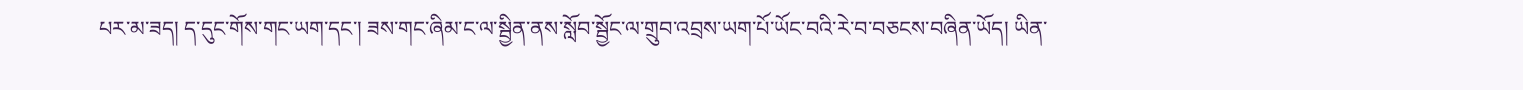པར་མ་ཟད། ད་དུང་གོས་གང་ཡག་དང་། ཟས་གང་ཞིམ་ང་ལ་སྦྱིན་ནས་སློབ་སྦྱོང་ལ་གྲུབ་འབྲས་ཡག་པོ་ཡོང་བའི་རེ་བ་བཅངས་བཞིན་ཡོད། ཡིན་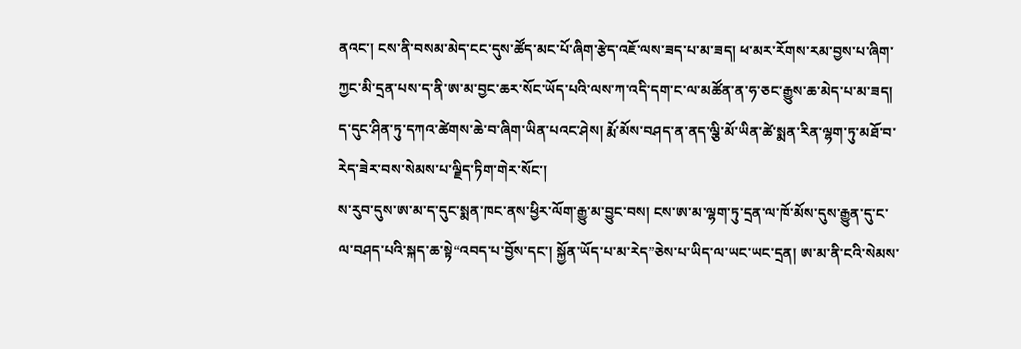ནའང་། ངས་ནི་བསམ་མེད་ངང་དུས་ཚོད་མང་པོ་ཞིག་རྩེད་འཇོ་ལས་ཟད་པ་མ་ཟད། ཕ་མར་རོགས་རམ་བྱས་པ་ཞིག་ཀྱང་མི་དྲན་པས་ད་ནི་ཨ་མ་བྱང་ཆར་སོང་ཡོད་པའི་ལས་ཀ་འདི་དག་ང་ལ་མཚོན་ན་ཧ་ཅང་རྒྱུས་ཆ་མེད་པ་མ་ཟད། ད་དུང་ཤིན་ཏུ་དཀའ་ཚེགས་ཆེ་བ་ཞིག་ཡིན་པའང་ཤེས། རྨོ་མོས་བཤད་ན་ནད་ལྕི་མོ་ཡིན་ཚེ་སྨན་རིན་ལྷག་ཏུ་མཐོ་བ་རེད་ཟེར་བས་སེམས་པ་ལྗིད་ཏིག་གེར་སོང་།
ས་རུབ་དུས་ཨ་མ་ད་དུང་སྨན་ཁང་ནས་ཕྱིར་ལོག་རྒྱུ་མ་བྱུང་བས། ངས་ཨ་མ་ལྷག་ཏུ་དྲན་ལ་ཁོ་མོས་དུས་རྒྱུན་དུ་ང་ལ་བཤད་པའི་སྐད་ཆ་སྟེ“འབད་པ་བྱོས་དང་། སྐྱོན་ཡོད་པ་མ་རེད”ཅེས་པ་ཡིད་ལ་ཡང་ཡང་དྲན། ཨ་མ་ནི་ངའི་སེམས་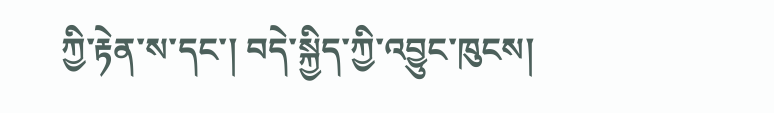ཀྱི་རྟེན་ས་དང་། བདེ་སྐྱིད་ཀྱི་འབྱུང་ཁུངས།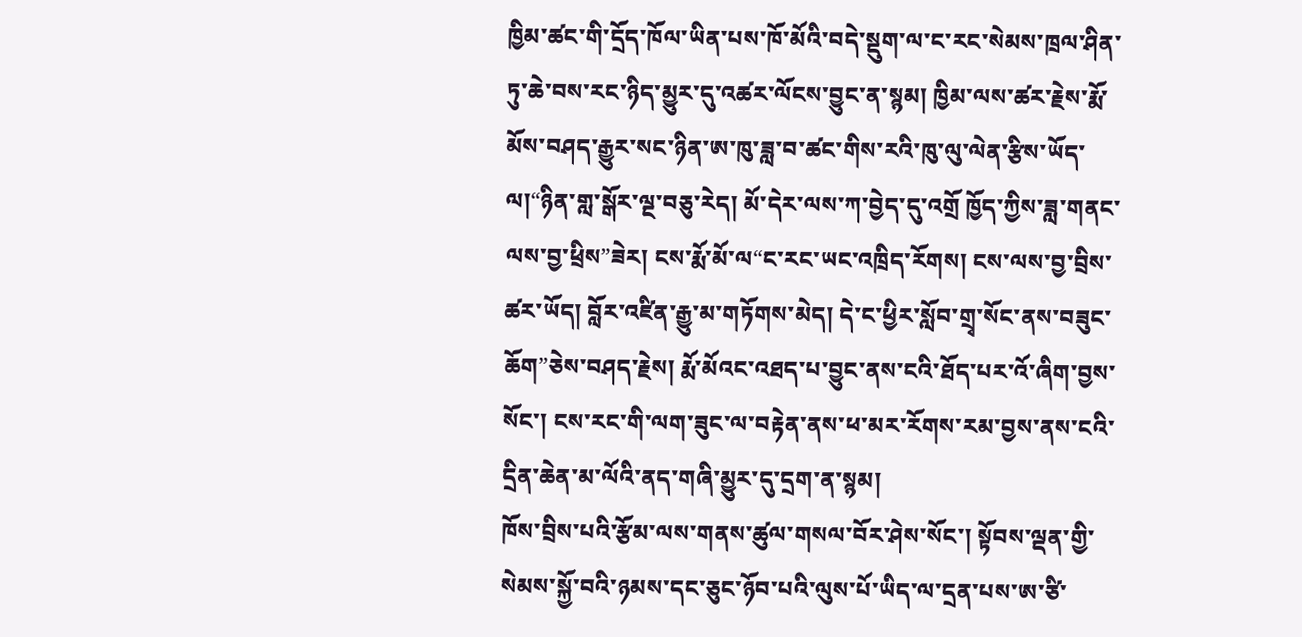ཁྱིམ་ཚང་གི་དྲོད་ཁོལ་ཡིན་པས་ཁོ་མོའི་བདེ་སྡུག་ལ་ང་རང་སེམས་ཁྲལ་ཤིན་ཏུ་ཆེ་བས་རང་ཉིད་མྱུར་དུ་འཚར་ལོངས་བྱུང་ན་སྙམ། ཁྱིམ་ལས་ཚར་རྗེས་རྨོ་མོས་བཤད་རྒྱུར་སང་ཉིན་ཨ་ཁུ་ཟླ་བ་ཚང་གིས་རའི་ཁུ་ལུ་ལེན་རྩིས་ཡོད་ལ།“ཉིན་གླ་སྒོར་ལྔ་བཅུ་རེད། མོ་དེར་ལས་ཀ་བྱེད་དུ་འགྲོ ཁྱོད་ཀྱིས་ཟླ་གནང་ལས་བྱ་ཕྲིས”ཟེར། ངས་རྨོ་མོ་ལ“ང་རང་ཡང་འཁྲིད་རོགས། ངས་ལས་བྱ་བྲིས་ཚར་ཡོད། བློར་འཛིན་རྒྱུ་མ་གཏོགས་མེད། དེ་ང་ཕྱིར་སློབ་གྲྭ་སོང་ནས་བཟུང་ཆོག”ཅེས་བཤད་རྗེས། རྨོ་མོའང་འཐད་པ་བྱུང་ནས་ངའི་ཐོད་པར་འོ་ཞིག་བྱས་སོང་། ངས་རང་གི་ལག་ཟུང་ལ་བརྟེན་ནས་ཕ་མར་རོགས་རམ་བྱས་ནས་ངའི་དྲིན་ཆེན་མ་ལོའི་ནད་གཞི་མྱུར་དུ་དྲག་ན་སྙམ།
ཁོས་བྲིས་པའི་རྩོམ་ལས་གནས་ཚུལ་གསལ་བོར་ཤེས་སོང་། སྟོབས་ལྡན་གྱི་སེམས་སྐྱོ་བའི་ཉམས་དང་ཅུང་ཉོབ་པའི་ལུས་པོ་ཡིད་ལ་དྲན་པས་ཨ་ཙི་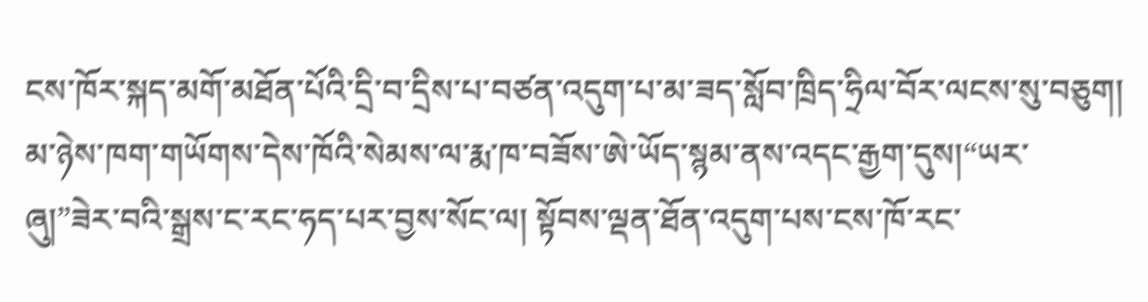ངས་ཁོར་སྐད་མགོ་མཐོན་པོའི་དྲི་བ་དྲིས་པ་བཙན་འདུག་པ་མ་ཟད་སློབ་ཁྲིད་ཧྲིལ་བོར་ལངས་སུ་བཅུག། མ་ཉེས་ཁག་གཡོགས་དེས་ཁོའི་སེམས་ལ་རྨ་ཁ་བཟོས་ཨེ་ཡོད་སྙམ་ནས་འདང་རྒྱག་དུས།“ཡར་ཞུ།”ཟེར་བའི་སྒྲས་ང་རང་ཧད་པར་བྱས་སོང་ལ། སྟོབས་ལྡན་ཐོན་འདུག་པས་ངས་ཁོ་རང་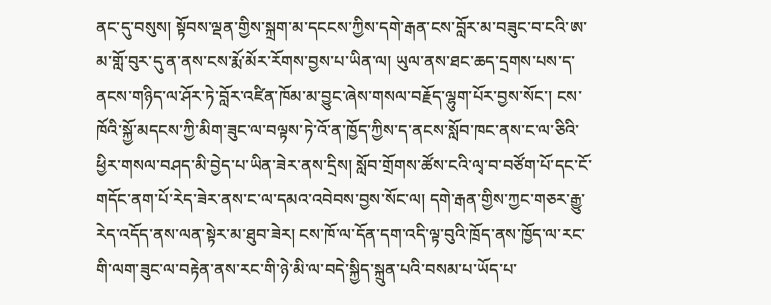ནང་དུ་བསུས། སྟོབས་ལྡན་གྱིས་སྐྲག་མ་དངངས་ཀྱིས་དགེ་རྒན་ངས་བློར་མ་བཟུང་བ་ངའི་ཨ་མ་གློ་བུར་དུ་ན་ནས་ངས་རྨོ་མོར་རོགས་བྱས་པ་ཡིན་ལ། ཡུལ་ནས་ཐང་ཆད་དྲགས་པས་ད་ནངས་གཉིད་ལ་ཤོར་ཏེ་བློར་འཛིན་ཁོམ་མ་བྱུང་ཞེས་གསལ་བརྗོད་ལྷུག་པོར་བྱས་སོང་། ངས་ཁོའི་སྐྱོ་མདངས་ཀྱི་མིག་ཟུང་ལ་བལྟས་ཏེ་འོ་ན་ཁྱོད་ཀྱིས་ད་ནངས་སློབ་ཁང་ནས་ང་ལ་ཅིའི་ཕྱིར་གསལ་བཤད་མི་བྱེད་པ་ཡིན་ཟེར་ནས་དྲིས། སློབ་གྲོགས་ཚོས་ངའི་ལྭ་བ་བཙོག་པོ་དང་ངོ་གདོང་ནག་པོ་རེད་ཟེར་ནས་ང་ལ་དམའ་འབེབས་བྱས་སོང་ལ། དགེ་རྒན་གྱིས་ཀྱང་གཅར་རྒྱུ་རེད་འདོད་ནས་ལན་སྟེར་མ་ཐུབ་ཟེར། ངས་ཁོ་ལ་དོན་དག་འདི་ལྟ་བུའི་ཁྲོད་ནས་ཁྱོད་ལ་རང་གི་ལག་ཟུང་ལ་བརྟེན་ནས་རང་གི་ཉེ་མི་ལ་བདེ་སྐྱིད་སྐྲུན་པའི་བསམ་པ་ཡོད་པ་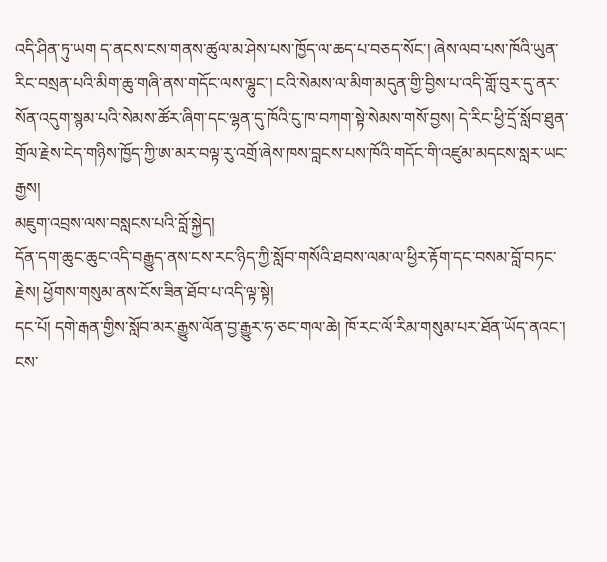འདི་ཤིན་ཏུ་ཡག ད་ནངས་ངས་གནས་ཚུལ་མ་ཤེས་པས་ཁྱོད་ལ་ཆད་པ་བཅད་སོང་། ཞེས་ལབ་པས་ཁོའི་ཡུན་རིང་བསྲན་པའི་མིག་ཆུ་གཞི་ནས་གདོང་ལས་ལྷུང་། ངའི་སེམས་ལ་མིག་མདུན་གྱི་བྱིས་པ་འདི་གློ་བུར་དུ་ནར་སོན་འདུག་སྙམ་པའི་སེམས་ཚོར་ཞིག་དང་ལྷན་དུ་ཁོའི་ངུ་ཁ་བཀག་སྟེ་སེམས་གསོ་བྱས། དེ་རིང་ཕྱི་དྲོ་སློབ་ཐུན་གྲོལ་རྗེས་ངེད་གཉིས་ཁྱོད་ཀྱི་ཨ་མར་བལྟ་རུ་འགྲོ་ཞེས་ཁས་བླངས་པས་ཁོའི་གདོང་གི་འཛུམ་མདངས་སླར་ཡང་རྒྱས།
མཇུག་འབྲས་ལས་བསླངས་པའི་བློ་སྐྱེད།
དོན་དག་ཆུང་ཆུང་འདི་བརྒྱུད་ནས་ངས་རང་ཉིད་ཀྱི་སློབ་གསོའི་ཐབས་ལམ་ལ་ཕྱིར་རྟོག་དང་བསམ་བློ་བཏང་རྗེས། ཕྱོགས་གསུམ་ནས་ངོས་ཟིན་ཐོབ་པ་འདི་ལྟ་སྟེ།
དང་པོ། དགེ་རྒན་གྱིས་སློབ་མར་རྒྱུས་ལོན་བྱ་རྒྱུར་ཧ་ཅང་གལ་ཆེ། ཁོ་རང་ལོ་རིམ་གསུམ་པར་ཐོན་ཡོད་ནའང་། ངས་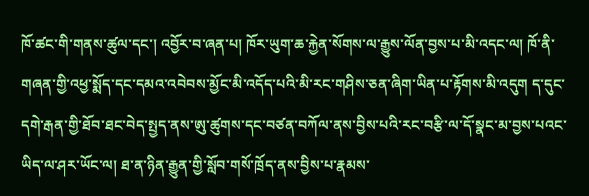ཁོ་ཚང་གི་གནས་ཚུལ་དང་། འབྱོར་བ་ཞན་པ། ཁོར་ཡུག་ཆ་རྐྱེན་སོགས་ལ་རྒྱུས་ལོན་བྱས་པ་མི་འདང་ལ། ཁོ་ནི་གཞན་གྱི་འཕྱ་སྨོད་དང་དམའ་འབེབས་མྱོང་མི་འདོད་པའི་མི་རང་གཤིས་ཅན་ཞིག་ཡིན་པ་རྟོགས་མི་འདུག ད་དུང་དགེ་རྒན་གྱི་ཐོབ་ཐང་བེད་སྤྱད་ནས་ཨུ་ཚུགས་དང་བཙན་བཀོལ་ནས་བྱིས་པའི་རང་བརྩི་ལ་དོ་སྣང་མ་བྱས་པའང་ཡིད་ལ་ཤར་ཡོང་ལ། ཐ་ན་ཉིན་རྒྱུན་གྱི་སློབ་གསོ་ཁྲོད་ནས་བྱིས་པ་རྣམས་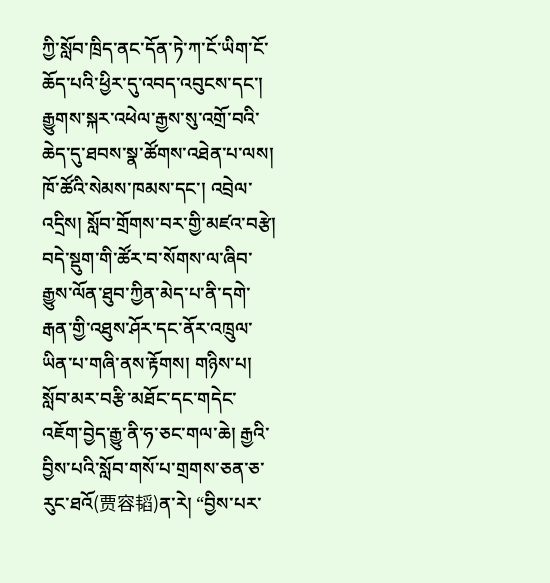ཀྱི་སློབ་ཁྲིད་ནང་དོན་ཏེ་ཀ་ངོ་ཡིག་ངོ་ཆོད་པའི་ཕྱིར་དུ་འབད་འབུངས་དང་། རྒྱུགས་སྐར་འཕེལ་རྒྱས་སུ་འགྲོ་བའི་ཆེད་དུ་ཐབས་སྣ་ཚོགས་འཐེན་པ་ལས། ཁོ་ཚོའི་སེམས་ཁམས་དང་། འབྲེལ་འདྲིས། སློབ་གྲོགས་བར་གྱི་མཛའ་བརྩེ། བདེ་སྡུག་གི་ཚོར་བ་སོགས་ལ་ཞིབ་རྒྱུས་ལོན་ཐུབ་ཀྱིན་མེད་པ་ནི་དགེ་རྒན་གྱི་འཐུས་ཤོར་དང་ནོར་འཁྲུལ་ཡིན་པ་གཞི་ནས་རྟོགས། གཉིས་པ། སློབ་མར་བརྩི་མཐོང་དང་གདེང་འཇོག་བྱེད་རྒྱུ་ནི་ཧ་ཅང་གལ་ཆེ། རྒྱའི་བྱིས་པའི་སློབ་གསོ་པ་གྲགས་ཅན་ཅ་རུང་ཐའོ(贾容韬)ན་རེ། “བྱིས་པར་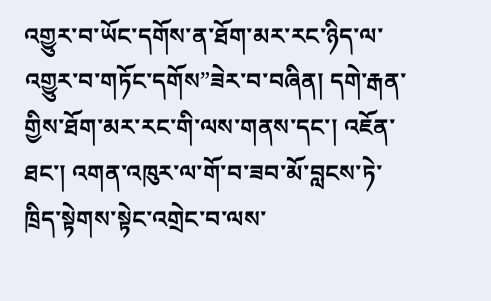འགྱུར་བ་ཡོང་དགོས་ན་ཐོག་མར་རང་ཉིད་ལ་འགྱུར་བ་གཏོང་དགོས”ཟེར་བ་བཞིན། དགེ་རྒན་གྱིས་ཐོག་མར་རང་གི་ལས་གནས་དང་། འཇོན་ཐང་། འགན་འཁུར་ལ་གོ་བ་ཟབ་མོ་བླངས་ཏེ་ཁྲིད་སྟེགས་སྟེང་འགྲེང་བ་ལས་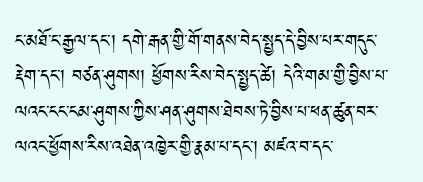ང་མཐོ་ང་རྒྱལ་དང་། དགེ་རྒན་གྱི་གོ་གནས་བེད་སྤྱད་དེ་བྱིས་པར་གདུང་རྡེག་དང་། བཙན་ཤུགས། ཕྱོགས་རིས་བེད་སྤྱད་ཚེ། དེའི་གམ་གྱི་བྱིས་པ་ལའང་ངང་ངམ་ཤུགས་ཀྱིས་ཤན་ཤུགས་ཐེབས་ཏེ་བྱིས་པ་ཕན་ཚུན་བར་ལའང་ཕྱོགས་རིས་འཐེན་འཁྱེར་གྱི་རྣམ་པ་དང་། མཛའ་བ་དང་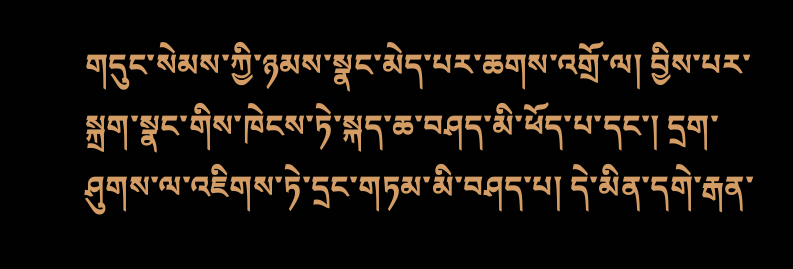གདུང་སེམས་ཀྱི་ཉམས་སྣང་མེད་པར་ཆགས་འགྲོ་ལ། བྱིས་པར་སྐྲག་སྣང་གིས་ཁེངས་ཏེ་སྐད་ཆ་བཤད་མི་ཕོད་པ་དང་། དྲག་ཤུགས་ལ་འཇིགས་ཏེ་དྲང་གཏམ་མི་བཤད་པ། དེ་མིན་དགེ་རྒན་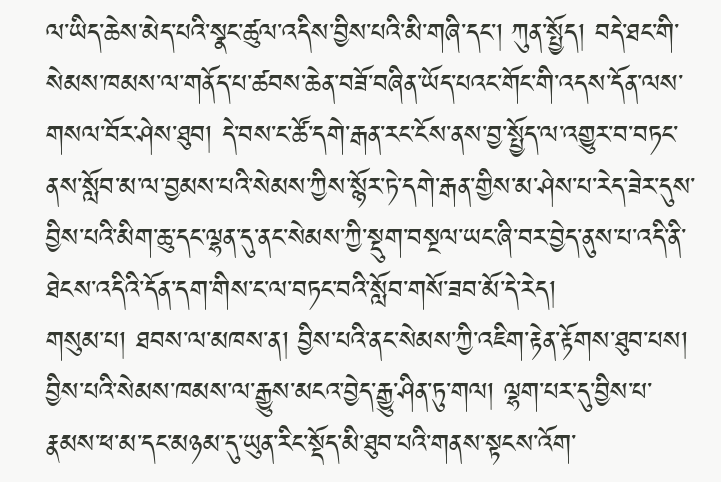ལ་ཡིད་ཆེས་མེད་པའི་སྣང་ཚུལ་འདིས་བྱིས་པའི་མི་གཞི་དང་། ཀུན་སྤྱོད། བདེ་ཐང་གི་སེམས་ཁམས་ལ་གནོད་པ་ཚབས་ཆེན་བཟོ་བཞིན་ཡོད་པའང་གོང་གི་འདས་དོན་ལས་གསལ་བོར་ཤེས་ཐུབ། དེ་བས་ང་ཚོ་དགེ་རྒན་རང་ངོས་ནས་བྱ་སྤྱོད་ལ་འགྱུར་བ་བཏང་ནས་སློབ་མ་ལ་བྱམས་པའི་སེམས་ཀྱིས་སྙོར་ཏེ་དགེ་རྒན་གྱིས་མ་ཤེས་པ་རེད་ཟེར་དུས་བྱིས་པའི་མིག་ཆུ་དང་ལྷན་དུ་ནང་སེམས་ཀྱི་སྡུག་བསྔལ་ཡང་ཞི་བར་བྱེད་ནུས་པ་འདི་ནི་ཐེངས་འདིའི་དོན་དག་གིས་ང་ལ་བཏང་བའི་སློབ་གསོ་ཟབ་མོ་དེ་རེད།
གསུམ་པ། ཐབས་ལ་མཁས་ན། བྱིས་པའི་ནང་སེམས་ཀྱི་འཇིག་རྟེན་རྟོགས་ཐུབ་པས། བྱིས་པའི་སེམས་ཁམས་ལ་རྒྱུས་མངའ་བྱེད་རྒྱུ་ཤིན་ཏུ་གལ། ལྷག་པར་དུ་བྱིས་པ་རྣམས་ཕ་མ་དང་མཉམ་དུ་ཡུན་རིང་སྡོད་མི་ཐུབ་པའི་གནས་སྟངས་འོག་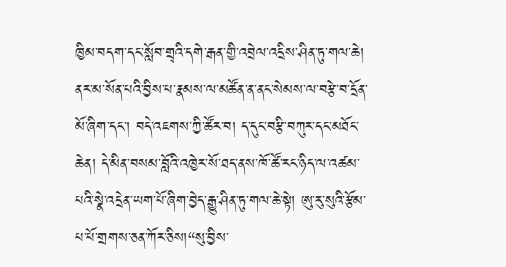ཁྱིམ་བདག་དང་སློབ་གྲྭའི་དགེ་རྒན་གྱི་འབྲེལ་འདྲིས་ཤིན་ཏུ་གལ་ཆེ། ནར་མ་སོན་པའི་བྱིས་པ་རྣམས་ལ་མཚོན་ན་ནང་སེམས་ལ་བརྩེ་བ་དྲོན་མོ་ཞིག་དང་། བདེ་འཇགས་ཀྱི་ཚོར་བ། ད་དུང་བརྩི་བཀུར་དང་མཐོང་ཆེན། དེ་མིན་བསམ་བློའི་འཁྱེར་སོ་ཐད་ནས་ཁོ་ཚོ་རང་ཉིད་ལ་འཚམ་པའི་སྣེ་འདྲེན་ཡག་པོ་ཞིག་བྱེད་རྒྱུ་ཤིན་ཏུ་གལ་ཆེ་སྟེ། ཨུ་རུ་སུའི་རྩོམ་པ་པོ་གྲགས་ཅན་ཀོར་ཅིས།“སུ་བྱིས་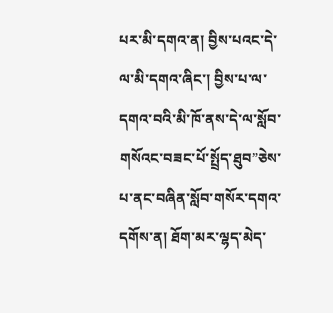པར་མི་དགའ་ན། བྱིས་པའང་དེ་ལ་མི་དགའ་ཞིང་། བྱིས་པ་ལ་དགའ་བའི་མི་ཁོ་ནས་དེ་ལ་སློབ་གསོའང་བཟང་པོ་སྤྲོད་ཐུབ”ཅེས་པ་ནང་བཞིན་སློབ་གསོར་དགའ་དགོས་ན། ཐོག་མར་ལྷད་མེད་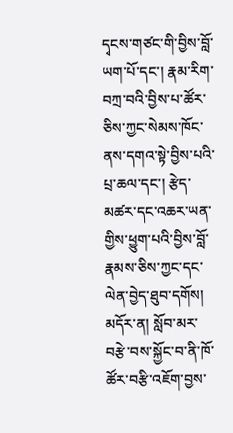དྭངས་གཙང་གི་བྱིས་བློ་ཡག་པོ་དང་། རྣམ་རིག་བཀྲ་བའི་བྱིས་པ་ཚོར་ཅིས་ཀྱང་སེམས་ཁོང་ནས་དགའ་སྟེ་བྱིས་པའི་པྲ་ཆལ་དང་། རྩེད་མཚར་དང་འཆར་ཡན་གྱིས་ཕྱུག་པའི་བྱིས་བློ་རྣམས་ཅིས་ཀྱང་དང་ལེན་བྱེད་ཐུབ་དགོས།
མདོར་ན། སློབ་མར་བརྩེ་བས་སྐྱོང་བ་ནི་ཁོ་ཚོར་བརྩི་འཇོག་བྱས་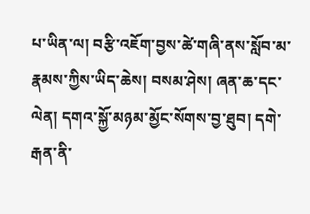པ་ཡིན་ལ། བརྩི་འཇོག་བྱས་ཚེ་གཞི་ནས་སློབ་མ་རྣམས་ཀྱིས་ཡིད་ཆེས། བསམ་ཤེས། ཞན་ཆ་དང་ལེན། དགའ་སྐྱོ་མཉམ་མྱོང་སོགས་བྱ་ཐུབ། དགེ་རྒན་ནི་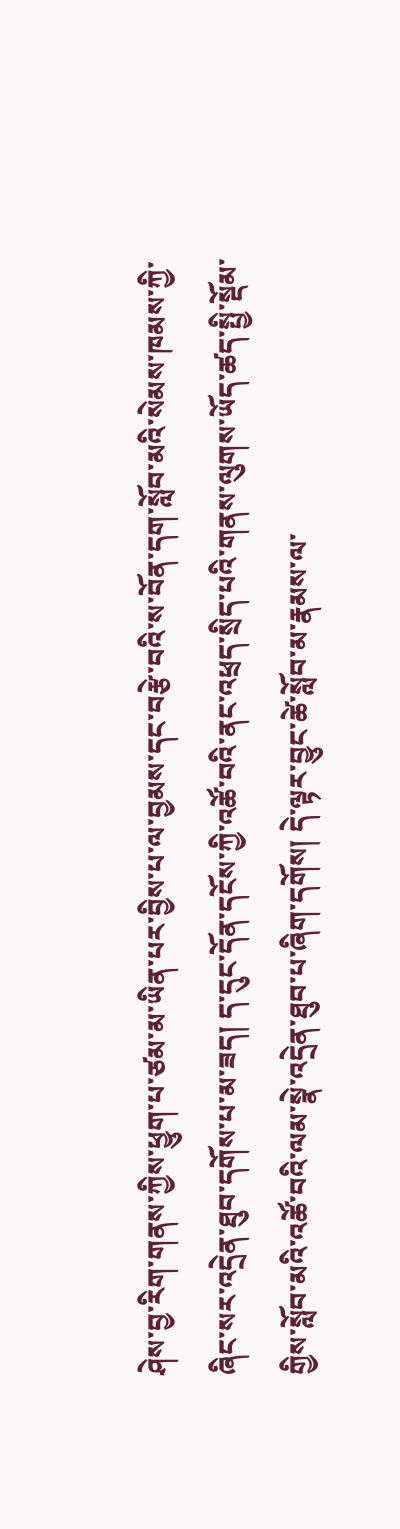ཤེས་བྱ་རིག་གནས་ཀྱིས་ཕྱུག་པ་ཙམ་མ་ཡིན་པར་བྱིས་པ་ལ་བྱམས་དང་བརྩེ་བའི་ས་བོན་དག་སློབ་མའི་སེམས་ཁམས་ཀྱི་ཞིང་སར་འདྲེན་ཐུབ་དགོས་པ་མ་ཟད། ད་དུང་དོན་དངོས་ཀྱི་འཚོ་བའི་ནང་འཕྲད་སྲིད་པའི་གནས་ལུགས་ཡོད་ཚད་སྤྱི་སྡོམ་གྱིས་སློབ་མའི་འཚོ་བའི་ལམ་སྣེ་འདྲེན་ཐུབ་པ་ཞིག་དགོས། དེ་ལྟར་བྱུང་ཚེ་སློབ་མ་རྣམས་ལ་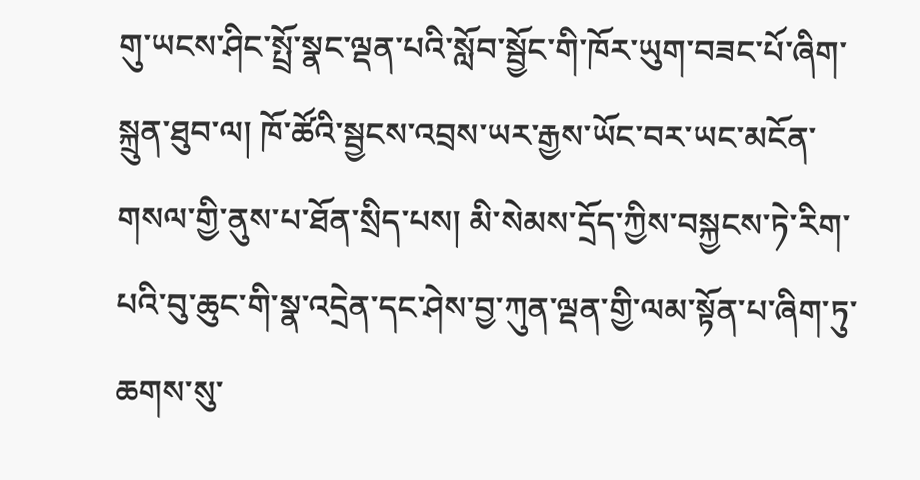གུ་ཡངས་ཤིང་སྤྲོ་སྣང་ལྡན་པའི་སློབ་སྦྱོང་གི་ཁོར་ཡུག་བཟང་པོ་ཞིག་སྐྲུན་ཐུབ་ལ། ཁོ་ཚོའི་སྦྱངས་འབྲས་ཡར་རྒྱས་ཡོང་བར་ཡང་མངོན་གསལ་གྱི་ནུས་པ་ཐོན་སྲིད་པས། མི་སེམས་དྲོད་ཀྱིས་བསྐྱངས་ཏེ་རིག་པའི་བུ་ཆུང་གི་སྣ་འདྲེན་དང་ཤེས་བྱ་ཀུན་ལྡན་གྱི་ལམ་སྟོན་པ་ཞིག་ཏུ་ཆགས་སུ་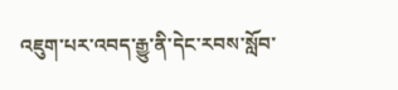འཇུག་པར་འབད་རྒྱུ་ནི་དེང་རབས་སློབ་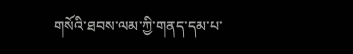གསོའི་ཐབས་ལམ་ཀྱི་གནད་དམ་པ་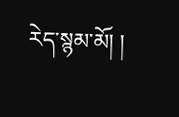རེད་སྙམ་མོ། །